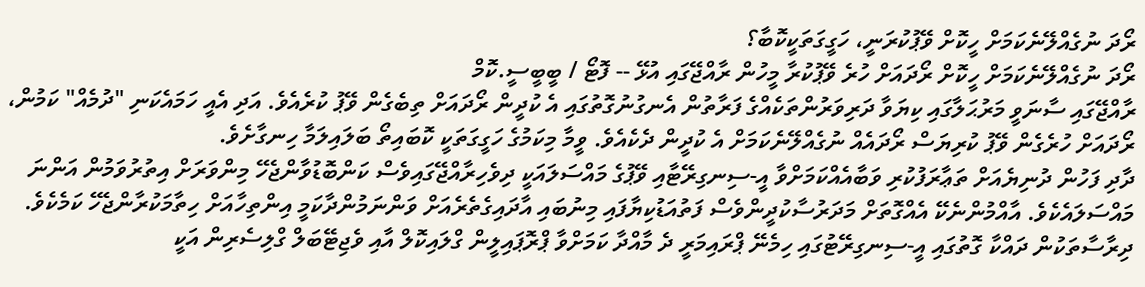ރޯދަ ނުގެއްލޭނެކަމަށް ހީކޮށް ވޭޕުކުރަނީ، ހަގީގަތަކީކޮބާ؟
ރޯދަ ނުގެއްލޭނެކަމަށް ހީކޮށް ރޯދައަށް ހުރެ ވޭޕުކުރާ މީހުން ރާއްޖޭގައި އުޅޭ -- ފޮޓޯ / ބީބީސީ.ކޮމް
ރާއްޖޭގައި ސާނަވީ މަރުޙަލާގައި ކިޔަވާ ދަރިވަރުންތަކެއްގެ ފަރާތުން އެނގުނުގޮތުގައި އެ ކުދީން ރޯދައަށް ތިބެގެން ވޭޕު ކުރެއެވެ. އަދި އެއީ ހަމައެކަނި "ދުމެއް" ކަމުން، ރޯދައަށް ހުރެގެން ވޭޕު ކުރިޔަސް ރޯދައެއް ނުގެއްލޭނެކަމަށް އެ ކުދީން ދެކެއެވެ. ވީމާ މިކަމުގެ ހަގީގަތަކީ ކޮބައިތޯ ބަލައިލަމާ ހިނގާށެވެ.
ދާދި ފަހުން ދުނިޔެއަށް ތަޢާރަފުކުރި ވަބާއެއްކަމަށްވާ އީ-ސިނގިރޭޓާއި ވޭޕުގެ މައްސަލައަކީ ދިވެހިރާއްޖޭގައިވެސް ކަންބޮޑުވާންޖެހޭ މިންވަރަށް އިތުރުވަމުން އަންނަ މައްސަލައެކެވެ. އާއްމުންނެކޭ އެއްގޮތަށް މަދަރުސާކުދީންވެސް ފަތުއަޑުކިޔާފައި މިނުބައި އާދައިގެތެރެއަށް ވަންނަމުންދާކަމީ އިންތިހާއަށް ހިތާމަކުރާންޖެހޭ ކަމެކެވެ.
ދިރާސާތަކުން ދައްކާ ގޮތުގައި އީ-ސިނގިރޭޓުގައި ހިމެނޭ ޕްރައިމަރީ ދެ މާއްދާ ކަމަށްވާ ޕްރޮޕައިލީން ގްލައިކޮލް އާއި ވެޖިޓޭބަލް ގްލިސެރިން އަކީ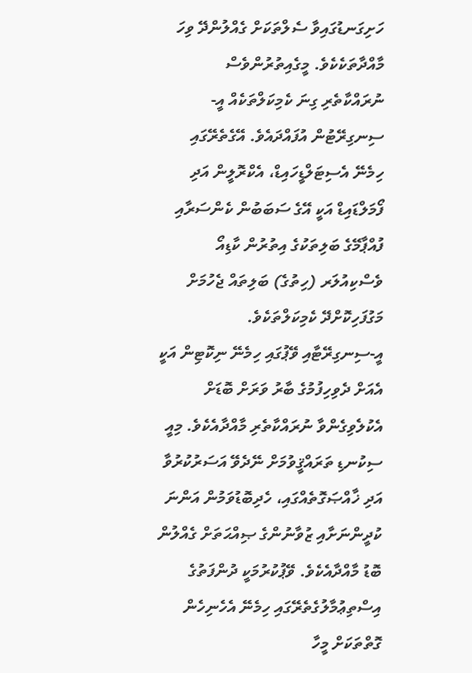ހަށިގަނޑުގައިވާ ސެލްތަކަށް ގެއްލުންދޭ ވިހަ މާއްދާތަކެކެވެ. މީގެއިތުރުންވެސް ނުރައްކާތެރި ގިނަ ކެމިކަލްތަކެއް އީ-ސިނގިރޭޓުން އުފައްދައެވެ. އޭގެތެރޭގައި ހިމެނޭ އެސިޓަލްޑީހައިޑް، އެކްރޮލީން އަދި ފޯމަލްޑައިޑް އަކީ އޭގެ ސަބަބުން ކެންސަރާއި ފުއްޕާމޭގެ ބަލިތަކުގެ އިތުރުން ކާޑިއޯ ވެސްކިއުލަރ (ހިތުގެ) ބަލިތައް ޖެހުމަށް މަގުފަހިކޮށްދޭ ކެމިކަލްތަކެވެ.
އީ-ސިނގިރޭޓާއި ވޭޕުގައި ހިމެނޭ ނިކޮޓިން އަކީ އެއަށް ދެވިހިފުމުގެ ބާރު ވަރަށް ބޮޑަށް އެކުލެވިގެންވާ ނުރައްކާތެރި މާއްދާއެކެވެ. މިއީ ސިކުނޑި ތަރައްޤީވުމަށް ނޭދެވޭ އަސަރުކުރުވާ އަދި ޚާއްޞަގޮތެއްގައި، ހެދިބޮޑުވަމުން އަންނަ ކުދީންނަށާއި ޒުވާނުންގެ ޞިއްޙަތަށް ގެއްލުން ބޮޑު މާއްދާއެކެވެ. ވޭޕުކުރުމަކީ ދުންފަތުގެ އިސްތިޢުމާލުގެތެރޭގައި ހިމެނޭ އެހެނިހެން ގޮތްތަކަށް މީހާ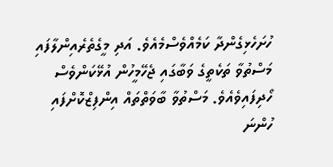ހުށަހެޅިގެންދާ ކަމެއްވެސްމެއެވެ. އަދި މީގެތެރެއިންލާފައި މަސްތުވާ ތަކެތީގެ ވަބާގައި ޖެހޭމީހުން އުޅޭކަންވެސް ހޯދިފައިވެއެވެ. މަސްތުވާ ބާވަތްތައް އިންފިޒްކޮށްފައި ހުންނަ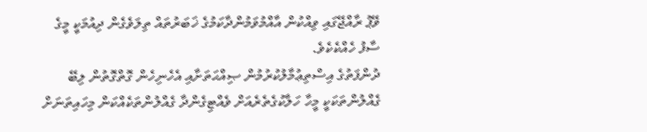ވޭޕު ރާއްޖޭގައި ވިއްކުން އާއްމުވަމުންދާކަމުގެ ޚަބަރުތައް ތިލަވެގެން ދިއުމަކީ މީގެ ސާފު ހެއްކެކެވެ.
ދުންފަތުގެ އިސްތިޢުމާލުކުރުމުން ޞިއްޙަތަށާއި އެހެނިހެން ގޮތްގޮތުން ލިބޭ ގެއްލުންތަކަކީ މީހާ ހަލާކުގެތެރެއަށް ވެއްޓިގެންދާ ގެއްލުންތަކެއްކަން މިހައިތަނަށް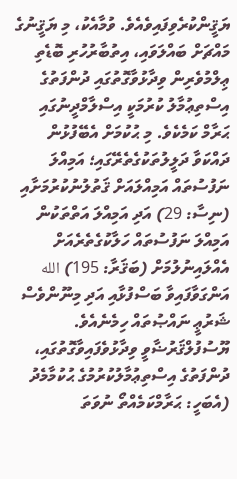ޔަޤީންކުރެވިފައިވެއެވެ. ވުމާއެކު، މި ޔަޤީނުގެ މައްޗަށް ބައްލަވައި، އިތުބާރުހުރި ބޮޑެތި ޢިލްމުވެރިން ވިދާޅުވާގޮތުގައި ދުންފަތުގެ އިސްތިޢުމާލު ކުރުމަކީ އިސްލާމްދީނުގައި ޙަރާމް ކަމެކެވެ. މި ޙުކުމަށް އެބޭފުޅުން ދައްކަވާ ދަލީލުތަކުގެތެރޭގައި؛ އަމިއްލަ ނަފުސުތައް އަމިއްލައަށް ޤަތުލުނުކުރުމަށާއި (ނިސާ: 29) އަދި އަމިއްލަ އަތްތަކުން އަމިއްލަ ނަފުސުތައް ހަލާކުގެތެރެއަށް އެއްލައިނުލުމަށް (ބަޤަރާ: 195) الله އަންގަވާފައިވާ ބަސްފުޅާއި އަދި މިނޫންވެސް ޝަރުޢީ ނައްޞުތައް ހިމެނެއެވެ.
ޔޫސުފުލްޤަރުޟާވީ ވިދާޅުވެފައިވާގޮތުގައި، ދުންފަތުގެ އިސްތިޢުމާލުކުރުމުގެ ޙުކުމާމެދު (އެބަހީ: ޙަރާމްކަމެއްތޯ ނުވަތަ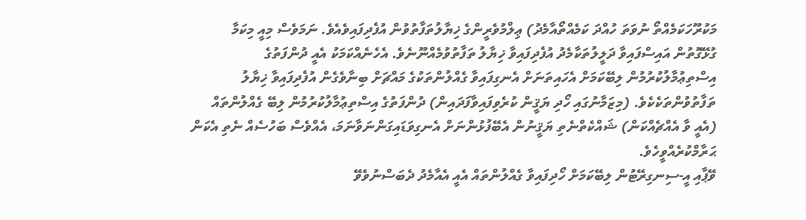މަކުރޫހަކަމެއްތޯ ނުވަތަ ހުއްދަ ކަމެއްތޯއާމެދު) ޢިލްމުވެރީންގެ ޚިޔާލުތަފާތުވުން އުފެދިފައިވެއެވެ. ނަމަވެސް މިއީ މިކަމާ ގުޅޭގޮތުން އައިސްފައިވާ ދަލީލުތަކާމެދު އުފެދިފައިވާ ޚިޔާލު ތަފާތުވުމެއްނޫނެވެ. އެހެނެއްކަމަކު އެއީ ދުންފަތުގެ އިސްތިޢުމާލުކުރުމުން ލިބޭކަމަށް އެހައިތަނަށް އެނގިފައިވާ ގެއްލުންތަކުގެ މައްޗަށް ބިނާވެގެން އުފެދިފައިވާ ޚިޔާލު ތަފާތުވުންތަކެކެވެ. (މިޒަމާނުގައި ހޯދި ޔަޤީން ކުރެވިފައިވާފަދައިން) ދުންފަތުގެ އިސްތިޢުމާލުކުރުމުން ލިބޭ ގެއްލުންތައް (އެއީ ވާ އެއްޗެއްކަން) ޝައްކެތްނެތި ޔަޤީނުން އެބޭފުޅުންނަށް އެނގިވަޑައިގަންނަވާނަމަ، އެއްވެސް ބަހުސެއް ނެތި އެކަން ޙަރާމްކުރެއްވީހެވެ.
ވޭޕާއި އީ-ސިނގިރޭޓުން ލިބޭކަމަށް ހޯދިފައިވާ ގެއްލުންތައް އެއީ އެއާމެދު ދެބަސްނުވެވޭ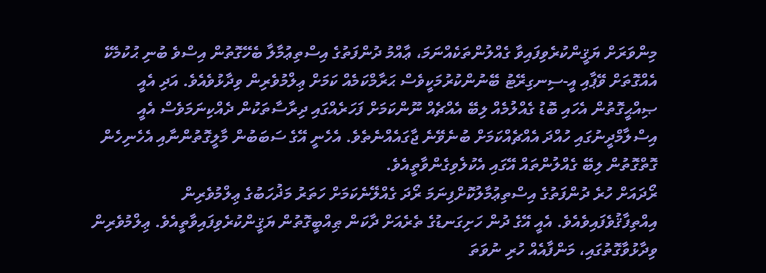މިންވަރަށް ޔަޤީންކުރެވިފައިވާ ގެއްލުންތަކެއްނަމަ، ޢާއްމު ދުންފަތުގެ އިސްތިޢުމާލާ ބެހޭގޮތުން އިސްވެ ބުނި ޙުކުމެކޭ އެއްގޮތަށް ވޭޕާއި އީ-ސިނގިރޭޓު ބޭނުންކުރުމަކީވެސް ޙަރާމްކަމެއް ކަމަށް ޢިލްމުވެރިން ވިދާޅުވެއެވެ. އަދި އެއީ ޞިއްޙީގޮތުން އެހައި ބޮޑު ގެއްލުމެއް ލިބޭ އެއްޗެއް ނޫންކަމަށް ފަހަރެއްގައި ދިރާސާތަކުން ދެއްކިނަމަވެސް އެއީ އިސްލާމްދީނުގައި ހުއްދަ އެއްޗެއްކަމަށް ބުނެވޭނެ ޖާގައެއްނެތެވެ. އެހެނީ އޭގެ ސަބަބުން މާލީގޮތުންނާއި އެހެނިހެން ގޮތްގޮތުން ލިބޭ ގެއްލުންތައް އޭގައި އެކުލެވިގެންވާތީއެވެ.
ރޯދައަށް ހުރެ ދުންފަތުގެ އިސްތިޢުމާލުކޮށްފިނަމަ ރޯދަ ގެއްލޭނެކަމަށް ހަތަރު މަޛުހަބުގެ ޢިލްމުވެރިން އިއްތިފާޤުވެފައިވެއެވެ. އެއީ އޭގެ ދުން ހަށިގަނޑުގެ ތެރެއަށް ދާކަން ޠިއްބީގޮތުން ޔަޤީންކުރެވިފައިވާތީއެވެ. ޢިލްމުވެރިން ވިދާޅުވާގޮތުގައި، މަންފާއެއް ހުރި ނުވަތަ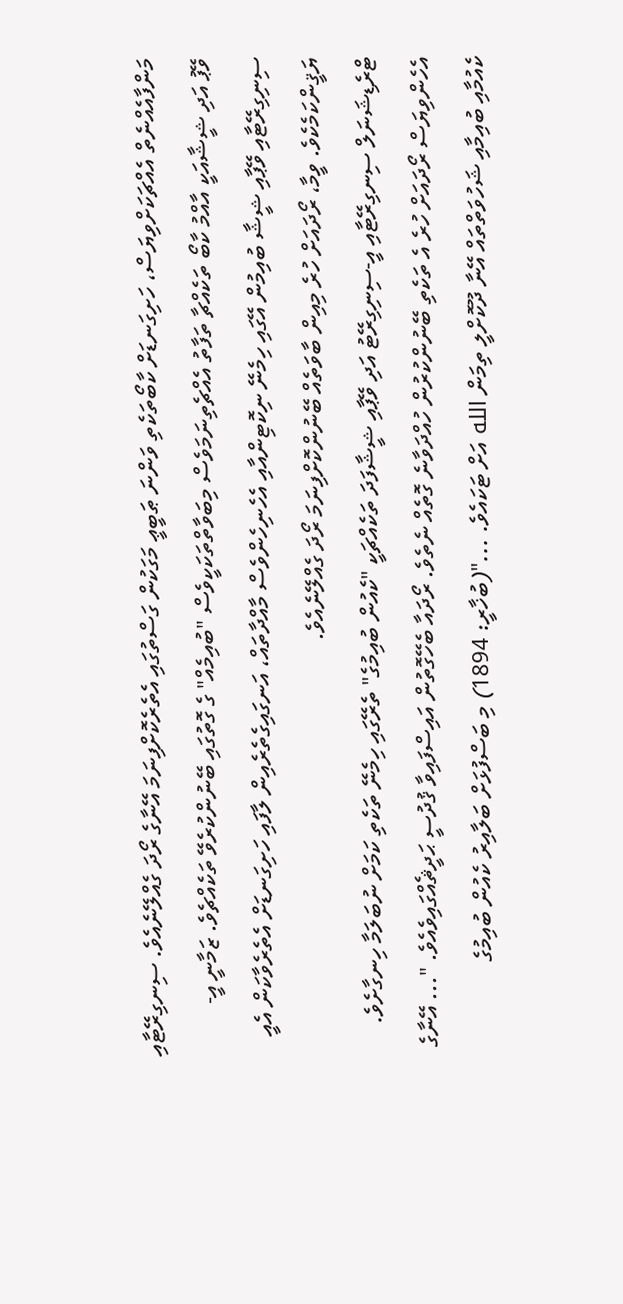މަންފާއެއްނެތް އެއްޗަކަށްވިޔަސް، ހަށިގަނޑަށް ކާބޯތަކެތި ވަންނަ ޠަބީޢީ މަގަކުން ގަސްތުގައި އެތެރެކޮށްފިނަމަ އޭނާގެ ރޯދަ ގެއްލޭނެއެވެ. ސިނގިރޭޓާއި ވޭޕު އަދި ޝީޝާއަކީ އާއްމު ކާބޯ ތަކެއްޗާ ތަފާތު އެއްޗެތިނަމަވެސް މިބަވާތްތަކަކީވެސް "ބުއިމެއް" ގެ ގޮތުގައި ބޭނުންކުރެވޭ ތަކެއްޗެވެ. ޒަމާނީ އީ-ސިނިގިރޭޓާއި ވޭޕާއި ޝީޝާ ބުއިމުން އޭގައި ހިމެނޭ ނިކޮޓިންއާއި އެހެނިހެންވެސް މާއްދާތައް، އަނގައިގެތެރެއިން ލާފައި ހަށިގަނޑަށް އެތެރެވާކަން އެއީ ޔަޤީންކަމެކެވެ. ވީމާ، ރޯދައަށް ހުރެ މިއިން ބާވަތެއް ބޭނުންކޮށްފިނަމަ ރޯދަ ގެއްލޭނެއެވެ.
ޓްރެޑިޝަނަލް ސިނގިރޭޓާއި އީ-ސިނިގިރޭޓު އަދި ވޭޕާއި ޝީޝާފަދަ ތަކެއްޗަކީ "ކެއުން ބުއިމުގެ" ތެރޭގައި ހިމެނޭ ތަކެތި ކަމަށް ނުބަލަމާ ހިނގާށެވެ. އެހެންވިޔަސް ރޯދައަށް ހުރެ އެ ތަކެތި ބޭނުންކުރުން ހުއްދަވާނެ ގޮތެއް ނެތެވެ. ރޯދައާ ބެހޭގޮތުން އައިސްފައިވާ ޤުދުސީ ޙަދީޘެއްގައިވެއެވެ. "... އޭނާގެ ކެއުމާއި ބުއިމާއި ޝަހުވަތްތައް އޭނާ ދޫކޮށްލީ ތިމަން الله އަށް ޓަކައެވެ. ..."(ބުޚާރީ: 1894) މި ބަސްފުޅަށް ބަލާއިރު ކެއުން ބުއިމުގެ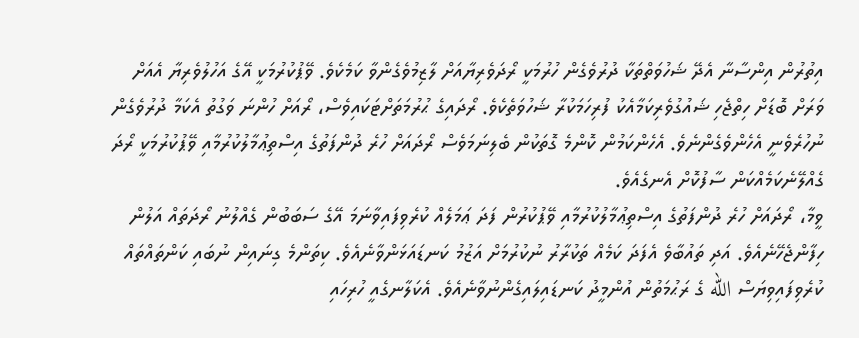އިތުރުން އިންސާނާ އެދޭ ޝަހުވަތްތަކާ ދުރުވެގެން ހުރުމަކީ ރޯދަވެރިޔާއަށް ލާޒިމުވެގެންވާ ކަމެކެވެ. ވޭޕުކުރުމަކީ އޭގެ އަހުލުވެރިޔާ އެއަށް ވަރަށް ބޮޑަށް ހިތްޖެހި ޝައުގުވެރިކަމާއެކު ފުރިހަމަކުރާ ޝަހުވަތެކެވެ. ރޯދައިގެ ޙުރުމަތަށްޓަކައިވެސް، ރޯއަށް ހުންނަ ވަގުތު އެކަމާ ދުރުވެގެން ނުހުރެވެނީ އެހެންވެގެންނެވެ. އެހެންކަމުން ކޮންމެ ގޮތަކުން ބެލިނަމަވެސް ރޯދައަށް ހުރެ ދުންފަތުގެ އިސްތިޢުމާލުކުރުމާއި ވޭޕުކުރުމަކީ ރޯދަ ގެއްލޭނެކަމެއްކަން ސާފުކޮށް އެނގެއެވެ.
ވީމާ، ރޯދައަށް ހުރެ ދުންފަތުގެ އިސްތިޢުމާލުކުރުމާއި ވޭޕުކުރުން ފަދަ ޢަމަލެއް ކުރެވިފައިވާނަމަ އޭގެ ސަބަބުން ގެއްލުނު ރޯދަތައް އަލުން ހިފާންޖެހޭނެއެވެ. އަދި ތައުބާވެ އެފަދަ ކަމެއް ތަކުރާރު ނުކުރުމަށް އަޒުމު ކަނޑައަޅަންވާނެއެވެ. ކިތަންމެ ގިނައިން ނުބައި ކަންތައްތައް ކުރެވިފައިވިޔަސް الله ގެ ރަޙުމަތުން އުންމީދު ކަނޑައިލައިގެންނުވާނެއެވެ. އެކަލާނގެއީ ހުރިހައި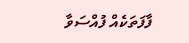ފާފަތަކެއް ފުއްސަވާ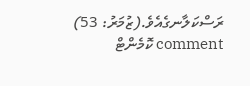ރަސްކަލާނގެއެވެ.(ޒުމަރު: 53)
comment ކޮމެންޓް